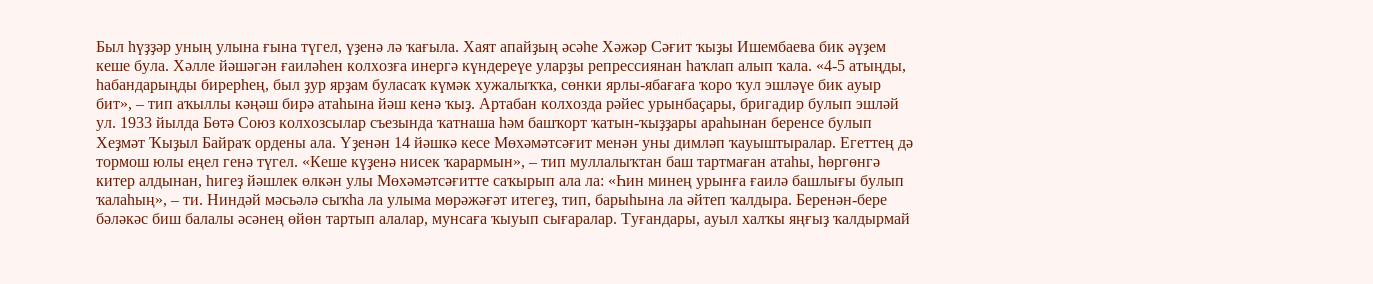Был һүҙҙәр уның улына ғына түгел, үҙенә лә ҡағыла. Хаят апайҙың әсәһе Хәжәр Сәғит ҡыҙы Ишембаева бик әүҙем кеше була. Хәлле йәшәгән ғаиләһен колхозға инергә күндереүе уларҙы репрессиянан һаҡлап алып ҡала. «4-5 атыңды, һабандарыңды бирерһең, был ҙур ярҙам буласаҡ күмәк хужалыҡҡа, сөнки ярлы-ябағаға ҡоро ҡул эшләүе бик ауыр бит», – тип аҡыллы кәңәш бирә атаһына йәш кенә ҡыҙ. Артабан колхозда рәйес урынбаҫары, бригадир булып эшләй ул. 1933 йылда Бөтә Союз колхозсылар съезында ҡатнаша һәм башҡорт ҡатын-ҡыҙҙары араһынан беренсе булып Хеҙмәт Ҡыҙыл Байраҡ ордены ала. Үҙенән 14 йәшкә кесе Мөхәмәтсәғит менән уны димләп ҡауыштыралар. Егеттең дә тормош юлы еңел генә түгел. «Кеше күҙенә нисек ҡарармын», – тип муллалыҡтан баш тартмаған атаһы, һөргөнгә китер алдынан, һигеҙ йәшлек өлкән улы Мөхәмәтсәғитте саҡырып ала ла: «Һин минең урынға ғаилә башлығы булып ҡалаһың», – ти. Ниндәй мәсьәлә сыҡһа ла улыма мөрәжәғәт итегеҙ, тип, барыһына ла әйтеп ҡалдыра. Беренән-бере бәләкәс биш балалы әсәнең өйөн тартып алалар, мунсаға ҡыуып сығаралар. Туғандары, ауыл халҡы яңғыҙ ҡалдырмай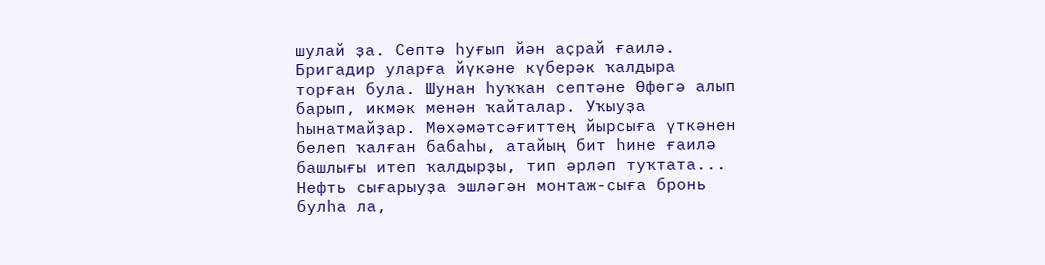шулай ҙа. Септә һуғып йән аҫрай ғаилә. Бригадир уларға йүкәне күберәк ҡалдыра торған була. Шунан һуҡҡан септәне Өфөгә алып барып, икмәк менән ҡайталар. Уҡыуҙа һынатмайҙар. Мөхәмәтсәғиттең йырсыға үткәнен белеп ҡалған бабаһы, атайың бит һине ғаилә башлығы итеп ҡалдырҙы, тип әрләп туҡтата... Нефть сығарыуҙа эшләгән монтаж-сыға бронь булһа ла,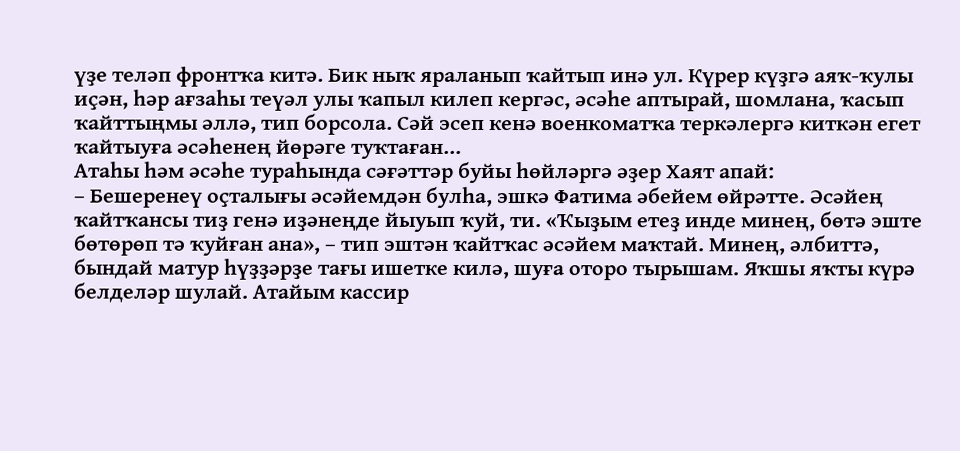үҙе теләп фронтҡа китә. Бик ныҡ яраланып ҡайтып инә ул. Күрер күҙгә аяҡ-ҡулы иҫән, һәр ағзаһы теүәл улы ҡапыл килеп кергәс, әсәһе аптырай, шомлана, ҡасып ҡайттыңмы әллә, тип борсола. Сәй эсеп кенә военкоматҡа теркәлергә киткән егет ҡайтыуға әсәһенең йөрәге туҡтаған...
Атаһы һәм әсәһе тураһында сәғәттәр буйы һөйләргә әҙер Хаят апай:
– Бешеренеү оҫталығы әсәйемдән булһа, эшкә Фатима әбейем өйрәтте. Әсәйең ҡайтҡансы тиҙ генә иҙәнеңде йыуып ҡуй, ти. «Ҡыҙым етеҙ инде минең, бөтә эште бөтөрөп тә ҡуйған ана», – тип эштән ҡайтҡас әсәйем маҡтай. Минең, әлбиттә, бындай матур һүҙҙәрҙе тағы ишетке килә, шуға оторо тырышам. Яҡшы яҡты күрә белделәр шулай. Атайым кассир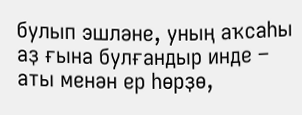булып эшләне, уның аҡсаһы аҙ ғына булғандыр инде – аты менән ер һөрҙө,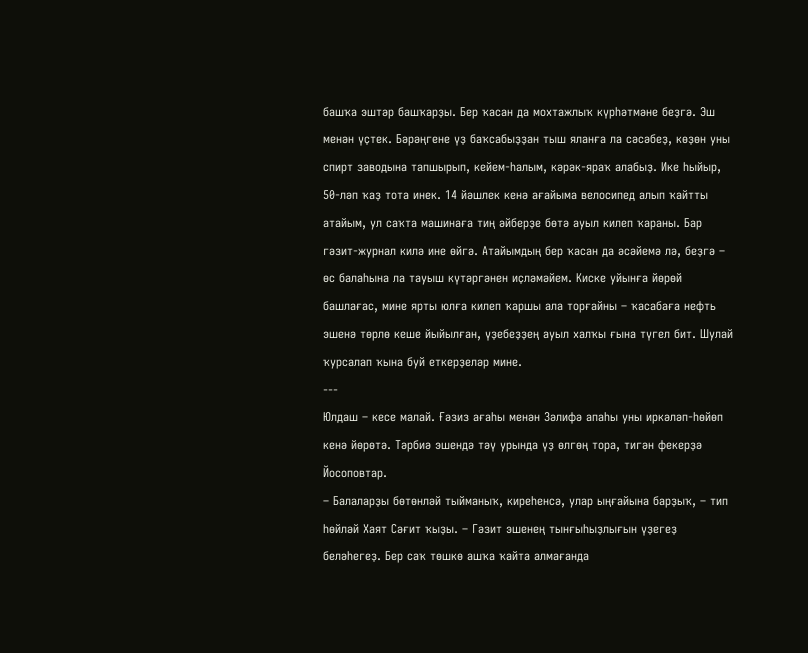башҡа эштәр башҡарҙы. Бер ҡасан да мохтажлыҡ күрһәтмәне беҙгә. Эш менән үҫтек. Бәрәңгене үҙ баҡсабыҙҙан тыш яланға ла сәсәбеҙ, көҙөн уны спирт заводына тапшырып, кейем-һалым, кәрәк-яраҡ алабыҙ. Ике һыйыр, 50-ләп ҡаҙ тота инек. 14 йәшлек кенә ағайыма велосипед алып ҡайтты атайым, ул саҡта машинаға тиң әйберҙе бөтә ауыл килеп ҡараны. Бар гәзит-журнал килә ине өйгә. Атайымдың бер ҡасан да әсәйемә лә, беҙгә – өс балаһына ла тауыш күтәргәнен иҫләмәйем. Киске уйынға йөрөй башлағас, мине ярты юлға килеп ҡаршы ала торғайны – ҡасабаға нефть эшенә төрлө кеше йыйылған, үҙебеҙҙең ауыл халҡы ғына түгел бит. Шулай ҡурсалап ҡына буй еткерҙеләр мине.
---
Юлдаш – кесе малай. Ғәзиз ағаһы менән Зәлифә апаһы уны иркәләп-һөйөп кенә йөрөтә. Тәрбиә эшендә тәү урында үҙ өлгөң тора, тигән фекерҙә Йосоповтар.
– Балаларҙы бөтөнләй тыйманыҡ, киреһенсә, улар ыңғайына барҙыҡ, – тип һөйләй Хаят Сәғит ҡыҙы. – Гәзит эшенең тынғыһыҙлығын үҙегеҙ беләһегеҙ. Бер саҡ төшкө ашҡа ҡайта алмағанда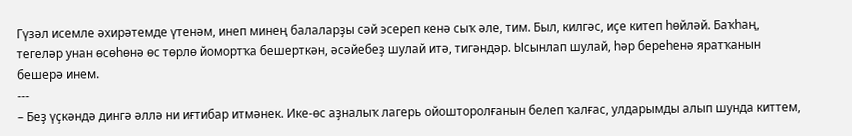Гүзәл исемле әхирәтемде үтенәм, инеп минең балаларҙы сәй эсереп кенә сыҡ әле, тим. Был, килгәс, иҫе китеп һөйләй. Баҡһаң, тегеләр унан өсөһөнә өс төрлө йомортҡа бешерткән, әсәйебеҙ шулай итә, тигәндәр. Ысынлап шулай, һәр береһенә яратҡанын бешерә инем.
---
– Беҙ үҫкәндә дингә әллә ни иғтибар итмәнек. Ике-өс аҙналыҡ лагерь ойошторолғанын белеп ҡалғас, улдарымды алып шунда киттем,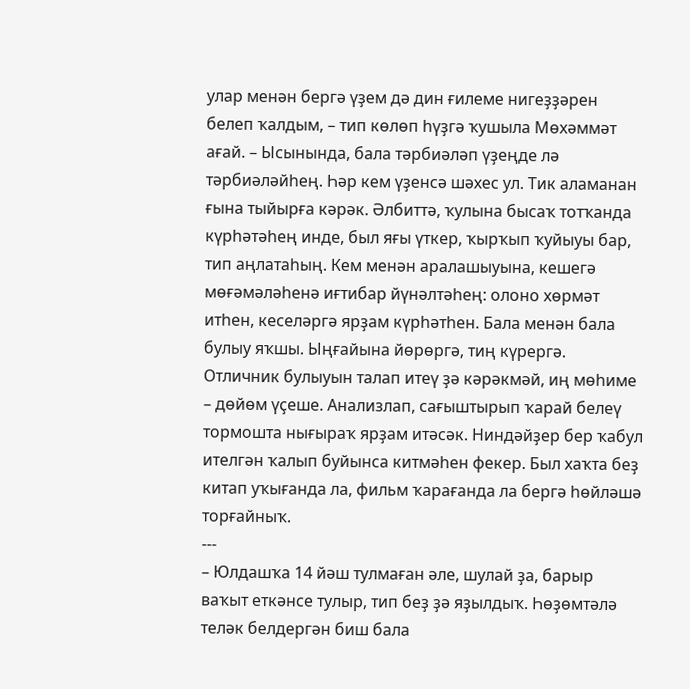улар менән бергә үҙем дә дин ғилеме нигеҙҙәрен белеп ҡалдым, – тип көлөп һүҙгә ҡушыла Мөхәммәт ағай. – Ысынында, бала тәрбиәләп үҙеңде лә тәрбиәләйһең. Һәр кем үҙенсә шәхес ул. Тик аламанан ғына тыйырға кәрәк. Әлбиттә, ҡулына бысаҡ тотҡанда күрһәтәһең инде, был яғы үткер, ҡырҡып ҡуйыуы бар, тип аңлатаһың. Кем менән аралашыуына, кешегә мөғәмәләһенә иғтибар йүнәлтәһең: олоно хөрмәт итһен, кеселәргә ярҙам күрһәтһен. Бала менән бала булыу яҡшы. Ыңғайына йөрөргә, тиң күрергә. Отличник булыуын талап итеү ҙә кәрәкмәй, иң мөһиме – дөйөм үҫеше. Анализлап, сағыштырып ҡарай белеү тормошта нығыраҡ ярҙам итәсәк. Ниндәйҙер бер ҡабул ителгән ҡалып буйынса китмәһен фекер. Был хаҡта беҙ китап уҡығанда ла, фильм ҡарағанда ла бергә һөйләшә торғайныҡ.
---
– Юлдашҡа 14 йәш тулмаған әле, шулай ҙа, барыр ваҡыт еткәнсе тулыр, тип беҙ ҙә яҙылдыҡ. Һөҙөмтәлә теләк белдергән биш бала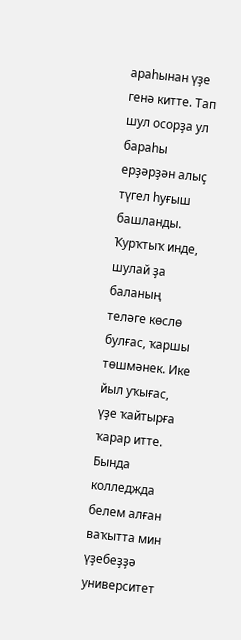араһынан үҙе генә китте. Тап шул осорҙа ул бараһы ерҙәрҙән алыҫ түгел һуғыш башланды. Ҡурҡтыҡ инде, шулай ҙа баланың теләге көслө булғас, ҡаршы төшмәнек. Ике йыл уҡығас, үҙе ҡайтырға ҡарар итте. Бында колледжда белем алған ваҡытта мин үҙебеҙҙә университет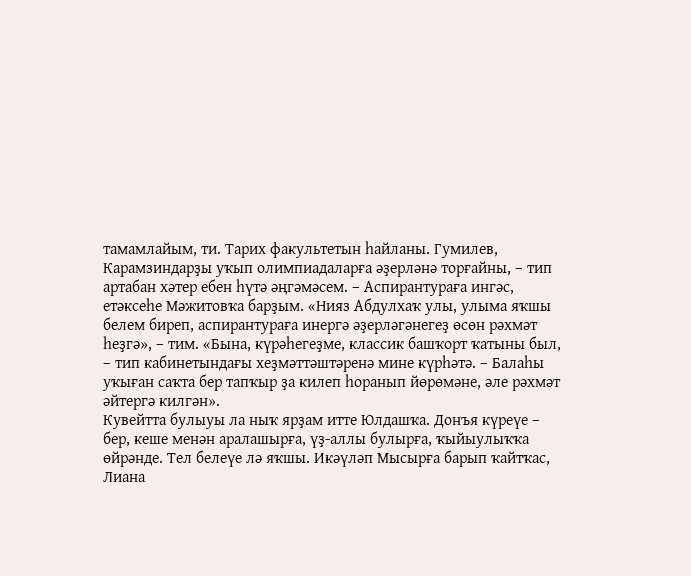тамамлайым, ти. Тарих факультетын һайланы. Гумилев, Карамзиндарҙы уҡып олимпиадаларға әҙерләнә торғайны, – тип артабан хәтер ебен һүтә әңгәмәсем. – Аспирантураға ингәс, етәксеһе Мәжитовҡа барҙым. «Нияз Абдулхаҡ улы, улыма яҡшы белем биреп, аспирантураға инергә әҙерләгәнегеҙ өсөн рәхмәт һеҙгә», – тим. «Бына, күрәһегеҙме, классик башҡорт ҡатыны был, – тип кабинетындағы хеҙмәттәштәренә мине күрһәтә. – Балаһы уҡыған саҡта бер тапҡыр ҙа килеп һоранып йөрөмәне, әле рәхмәт әйтергә килгән».
Кувейтта булыуы ла ныҡ ярҙам итте Юлдашҡа. Донъя күреүе – бер, кеше менән аралашырға, үҙ-аллы булырға, ҡыйыулыҡҡа өйрәнде. Тел белеүе лә яҡшы. Икәүләп Мысырға барып ҡайтҡас, Лиана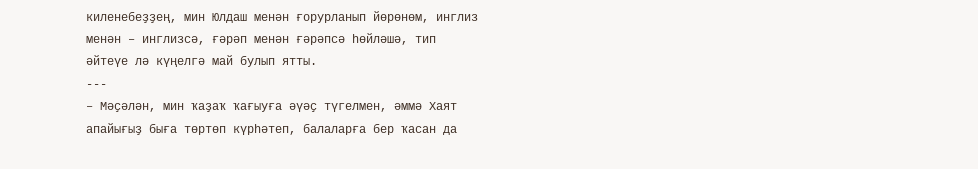киленебеҙҙең, мин Юлдаш менән ғорурланып йөрөнөм, инглиз менән – инглизсә, ғәрәп менән ғәрәпсә һөйләшә, тип әйтеүе лә күңелгә май булып ятты.
---
– Мәҫәлән, мин ҡаҙаҡ ҡағыуға әүәҫ түгелмен, әммә Хаят апайығыҙ быға төртөп күрһәтеп, балаларға бер ҡасан да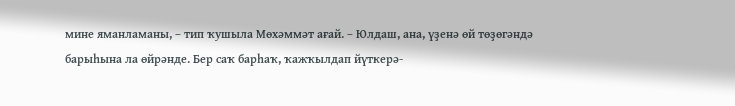мине яманламаны, – тип ҡушыла Мөхәммәт ағай. – Юлдаш, ана, үҙенә өй төҙөгәндә барыһына ла өйрәнде. Бер саҡ барһаҡ, ҡажҡылдап йүткерә-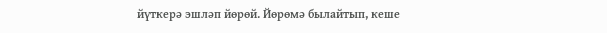йүткерә эшләп йөрөй. Йөрөмә былайтып, кеше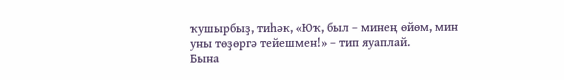ҡушырбыҙ, тиһәк, «Юҡ, был – минең өйөм, мин уны төҙөргә тейешмен!» – тип яуаплай.
Бына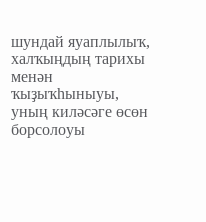шундай яуаплылыҡ, халҡыңдың тарихы менән ҡыҙыҡһыныуы, уның киләсәге өсөн борсолоуы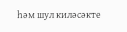һәм шул киләсәкте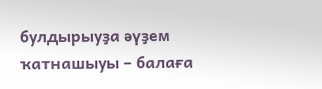булдырыуҙа әүҙем ҡатнашыуы – балаға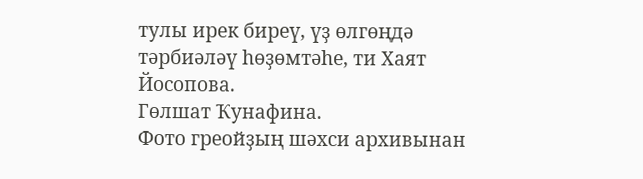тулы ирек биреү, үҙ өлгөңдә тәрбиәләү һөҙөмтәһе, ти Хаят Йосопова.
Гөлшат Ҡунафина.
Фото греойҙың шәхси архивынан